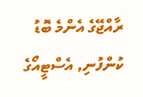ރާއްޖޭގެ އެންމެ ބޮޑު ކުންފުނި, އެސްޓީއޯގެ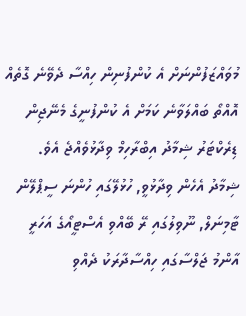މުވައްޒަފުންނަށް އެ ކުންފުނިން ހިއްސާ ދެވޭނެ ގޮތެއް އޮއްތޯ ބައްލަވާނެ ކަމަށް އެ ކުންފުނީގެ މެނޭޖިން ޑިރެކްޓަރު ޝިމާދު އިބްރާހިމް ވިދާޅުވެއްޖެ އެވެ.
ޝިމާދު އެހެން ވިދާޅުވީ, ހުޅުލޭގައި ހުންނަ ސީޕްލޭން ޓާމިނަލް, ނޫވިލުގައި ރޭ ބޭއްވި އެސްޓީއޯގެ އަހަރީ އާންމު ޖަލްސާގައި ހިއްސާދާރަކު ދެއްވި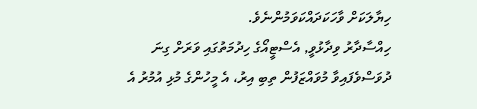ހިޔާލަކަށް ވާހަކަދައްކަވަމުންނެވެ.
ހިއްސާދާރު ވިދާޅުވީ, އެސްޓީއޯގެ ހިދުމަތުގައި ވަރަށް ގިނަ ދުވަސްވެފައިވާ މުވައްޒަފުން ތިބި އިރު، އެ މީހުންގެ މުޅި އުމުރު އެ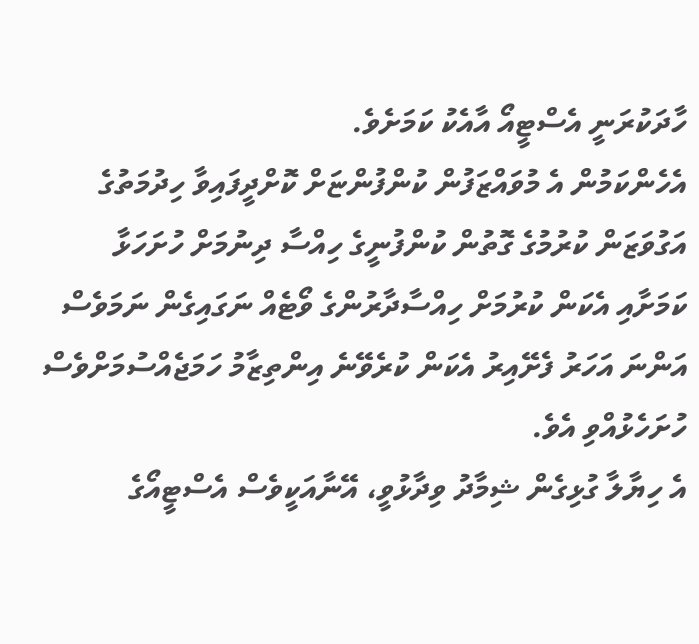ހާދަކުރަނީ އެސްޓީއޯ އާއެކު ކަމަށެވެ.
އެހެންކަމުން އެ މުވައްޒަފުން ކުންފުންޏަށް ކޮށްދީފައިވާ ހިދުމަތުގެ އަގުވަޒަން ކުރުމުގެ ގޮތުން ކުންފުނީގެ ހިއްސާ ދިނުމަށް ހުށަހަޅާ ކަމަށާއި އެކަން ކުރުމަށް ހިއްސާދާރުންގެ ވޯޓެއް ނަގައިގެން ނަމަވެސް އަންނަ އަހަރު ފެށޭއިރު އެކަން ކުރެވޭނެ އިންތިޒާމު ހަމަޖެއްސުމަށްވެސް ހުށަހެޅުއްވި އެވެ.
އެ ހިޔާލާ ގުޅިގެން ޝިމާދު ވިދާޅުވީ، އޭނާއަކީވެސް އެސްޓީއޯގެ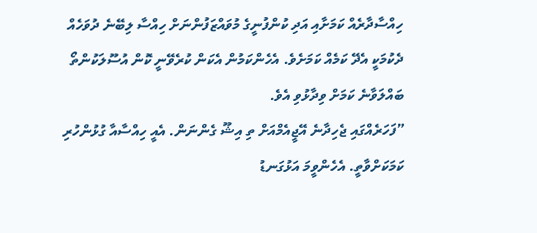ހިއްސާދާރެއް ކަމަށާއި އަދި ކުންފުނީގެ މުވައްޒަފުންނަށް ހިއްސާ ލިބޭނެ ދުވަހެއް ދެކުމަކީ އެދޭ ކަމެއް ކަމަށެވެ. އެހެންކަމުން އެކަން ކުރެވޭނީ ކޮން އުސޫލަކުންތޯ ބައްލަވާނެ ކަމަށް ވިދާޅުވި އެވެ.
”ފަހަރެއްގައި ޖެހިދާނެ އޭޖީއެމްއަށް ތި އިޝޫ ގެންނަން. އެއީ ހިއްސާއާ ގުޅުންހުރި ކަމަކަށްވާތީ. އެހެންވީމަ އަޅުގަނޑު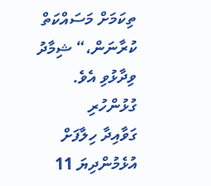ތިކަމަށް މަސައްކަތް ކުރާނަން،“ ޝިމާދު ވިދާޅުވި އެވެ.
ގުޅުންހުރި
ގަވާއިދާ ހިލާފަށް އުޅެމުންދިޔަ 11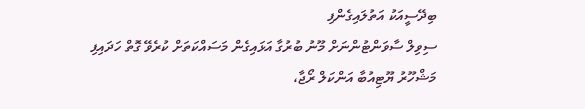ބިދޭސީއަކު އަތުލައިގެންފި
ސިވިލް ސާވަންޓުންނަށް މޫނު ބުރުގާ އަޅައިގެން މަސައްކަތަށް ކުރެވޭ ގޮތް ހަދައިފި
މަޝްހޫރު ޔޫޓިއުބާ އަންކަލް ރޯޖާ،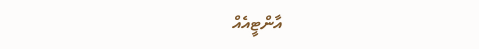އާންޓީއެއް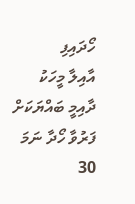ހޯދައިފި
އާއިލާ މީހަކު ދާއިމީ ބައްޔަކަށް ފަރުވާ ހޯދާ ނަމަ 30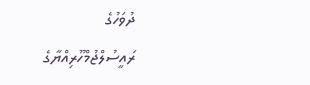ދުވަހުގެ
ރައީސުލްޖުމްހޫރިއްޔާގެ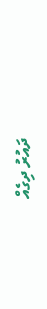ދައުރު ދިގެއް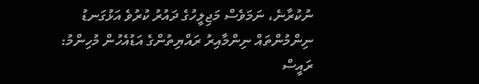ނުކުރާނެ، ނަމަވެސް މަޖިލީހުގެ ދައުރު ކުރުވެ އަޅުގަނޑު
ނިންމުންތައް ނިންމާއިރު ރައްޔިތުންގެ އަޑުއެހުން މުހިންމު: ރައީސް